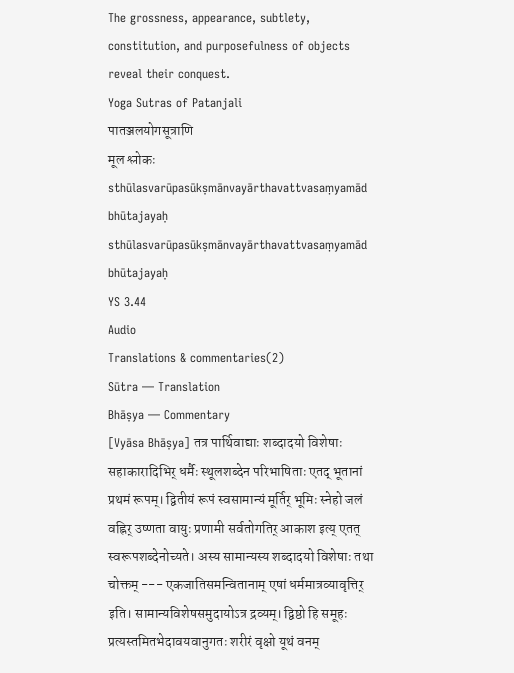The grossness, appearance, subtlety, constitution, and purposefulness of objects reveal their conquest.
Yoga Sutras of Patanjali
पातञ्जलयोगसूत्राणि
मूल श्लोकः
sthūlasvarūpasūkṣmānvayārthavattvasaṃyamād bhūtajayaḥ
sthūlasvarūpasūkṣmānvayārthavattvasaṃyamād bhūtajayaḥ
YS 3.44
Audio
Translations & commentaries(2)
Sūtra — Translation
Bhāṣya — Commentary
[Vyāsa Bhāṣya] तत्र पार्थिवाद्याः शब्दादयो विशेषाः सहाकारादिभिर् धर्मैः स्थूलशब्देन परिभाषिताः एतद् भूतानां प्रथमं रूपम्। द्वितीयं रूपं स्वसामान्यं मूर्तिर् भूमिः स्नेहो जलं वह्निर् उष्णता वायुः प्रणामी सर्वतोगतिर् आकाश इत्य् एतत् स्वरूपशब्देनोच्यते। अस्य सामान्यस्य शब्दादयो विशेषाः तथा चोक्तम् --- एकजातिसमन्वितानाम् एषां धर्ममात्रव्यावृत्तिर् इति। सामान्यविशेषसमुदायोऽत्र द्रव्यम्। द्विष्ठो हि समूहः प्रत्यस्तमितभेदावयवानुगतः शरीरं वृक्षो यूथं वनम्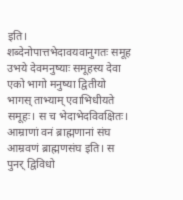इति। शब्देनोपात्तभेदावयवानुगतः समूह उभये देवमनुष्याः समूहस्य देवा एको भागो मनुष्या द्वितीयो भागस् ताभ्याम् एवाभिधीयते समूहः। स च भेदाभेदविवक्षितः। आम्राणां वनं ब्राह्मणानां संघ आम्रवणं ब्राह्मणसंघ इति। स पुनर् द्विविधो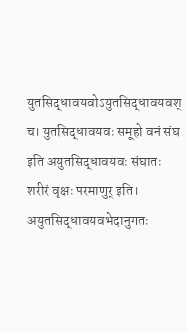युतसिद्धावयवोऽयुतसिद्धावयवश् च। युतसिद्धावयवः समूहो वनं संघ इति अयुतसिद्धावयवः संघातः शरीरं वृक्षः परमाणुर् इति। अयुतसिद्धावयवभेदानुगतः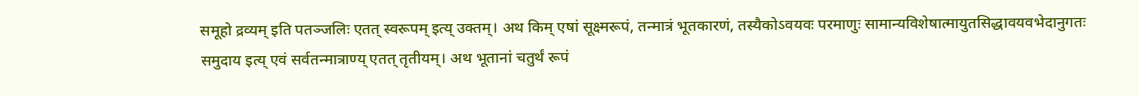समूहो द्रव्यम् इति पतञ्जलिः एतत् स्वरूपम् इत्य् उक्तम्। अथ किम् एषां सूक्ष्मरूपं, तन्मात्रं भूतकारणं, तस्यैकोऽवयवः परमाणुः सामान्यविशेषात्मायुतसिद्धावयवभेदानुगतः समुदाय इत्य् एवं सर्वतन्मात्राण्य् एतत् तृतीयम्। अथ भूतानां चतुर्थं रूपं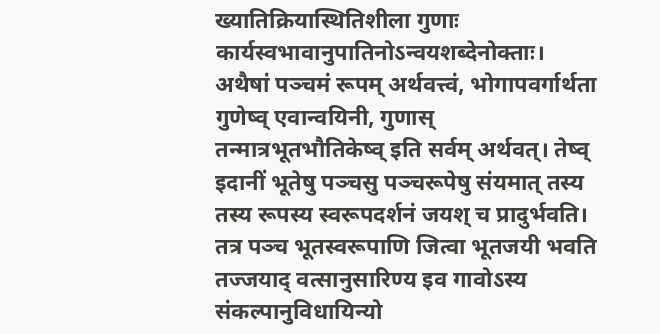ख्यातिक्रियास्थितिशीला गुणाः कार्यस्वभावानुपातिनोऽन्वयशब्देनोक्ताः। अथैषां पञ्चमं रूपम् अर्थवत्त्वं, भोगापवर्गार्थता गुणेष्व् एवान्वयिनी, गुणास् तन्मात्रभूतभौतिकेष्व् इति सर्वम् अर्थवत्। तेष्व् इदानीं भूतेषु पञ्चसु पञ्चरूपेषु संयमात् तस्य तस्य रूपस्य स्वरूपदर्शनं जयश् च प्रादुर्भवति। तत्र पञ्च भूतस्वरूपाणि जित्वा भूतजयी भवति तज्जयाद् वत्सानुसारिण्य इव गावोऽस्य संकल्पानुविधायिन्यो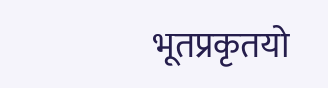भूतप्रकृतयो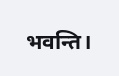भवन्ति।